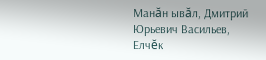Манăн ывăл, Дмитрий Юрьевич Васильев, Елчĕк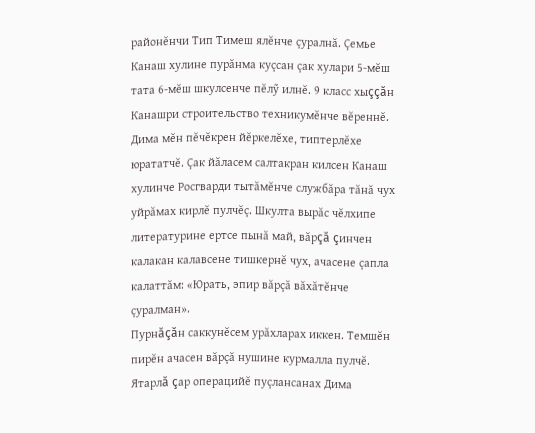районĕнчи Тип Тимеш ялĕнче çуралнă. Çемье Канаш хулине пурăнма куçсан çак хулари 5-мĕш тата 6-мĕш шкулсенче пĕлỹ илнĕ. 9 класс хыççăн Канашри строительство техникумĕнче вĕреннĕ.
Дима мĕн пĕчĕкрен йĕркелĕхе, типтерлĕхе юрататчĕ. Çак йăласем салтакран килсен Канаш хулинче Росгварди тытăмĕнче службăра тăнă чух уйрăмах кирлĕ пулчĕç. Шкулта вырăс чĕлхипе литературине ертсе пынă май, вăрçă çинчен калакан калавсене тишкернĕ чух, ачасене çапла калаттăм: «Юрать, эпир вăрçă вăхăтĕнче çуралман».
Пурнăçăн саккунĕсем урăхларах иккен. Темшĕн пирĕн ачасен вăрçă нушине курмалла пулчĕ. Ятарлă çар операцийĕ пуçлансанах Дима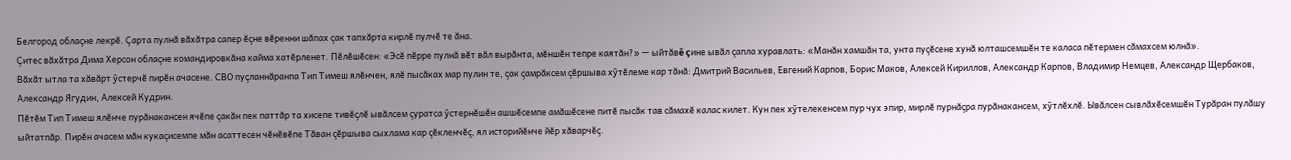Белгород облаçне лекрĕ. Çарта пулнă вăхăтра сапер ĕçне вĕренни шăпах çак тапхăрта кирлĕ пулчĕ те ăна.
Çитес вăхăтра Дима Херсон облаçне командировкăна кайма хатĕрленет. Пĕлĕшĕсен: «Эсĕ пĕрре пулнă вĕт вăл вырăнта, мĕншĕн тепре каятăн?» — ыйтăвĕ çине ывăл çапла хуравлать: «Манăн хамшăн та, унта пуçĕсене хунă юлташсемшĕн те каласа пĕтермен сăмахсем юлнă».
Вăхăт ытла та хăвăрт ỹстерчĕ пирĕн ачасене. СВО пуçланнăранпа Тип Тимеш ялĕнчен, ялĕ пысăках мар пулин те, çак çамрăксем çĕршыва хỹтĕлеме кар тăнă: Дмитрий Васильев, Евгений Карпов, Борис Маков, Алексей Кириллов, Александр Карпов, Владимир Немцев, Александр Щербаков, Александр Ягудин, Алексей Кудрин.
Пĕтĕм Тип Тимеш ялĕнче пурăнакансен ячĕпе çакăн пек паттăр та хисепе тивĕçлĕ ывăлсем çуратса ỹстернĕшĕн ашшĕсемпе амăшĕсене питĕ пысăк тав сăмахĕ калас килет. Кун пек хỹтелекенсем пур чух эпир, мирлĕ пурнăçра пурăнакансем, хỹтлĕхлĕ. Ывăлсен сывлăхĕсемшĕн Турăран пулăшу ыйтатпăр. Пирĕн ачасем мăн кукаçисемпе мăн асаттесен чĕнĕвĕпе Тăван çĕршыва сыхлама кар çĕкленчĕç, ял историйĕнче йĕр хăварчĕç.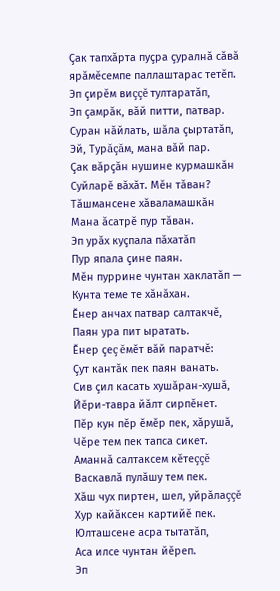Çак тапхăрта пуçра çуралнă сăвă ярăмĕсемпе паллаштарас тетĕп.
Эп çирĕм виççĕ тултаратăп,
Эп çамрăк, вăй питти, патвар.
Суран нăйлать, шăла çыртатăп,
Эй, Турăçăм, мана вăй пар.
Çак вăрçăн нушине курмашкăн
Суйларĕ вăхăт. Мĕн тăван?
Тăшмансене хăваламашкăн
Мана ăсатрĕ пур тăван.
Эп урăх куçпала пăхатăп
Пур япала çине паян.
Мĕн пуррине чунтан хаклатăп —
Кунта теме те хăнăхан.
Ĕнер анчах патвар салтакчĕ,
Паян ура пит ыратать.
Ĕнер çеç ĕмĕт вăй паратчĕ:
Çут кантăк пек паян ванать.
Сив çил касать хушăран-хушă,
Йĕри-тавра йăлт сирпĕнет.
Пĕр кун пĕр ĕмĕр пек, хăрушă,
Чĕре тем пек тапса сикет.
Аманнă салтаксем кĕтеççĕ
Васкавлă пулăшу тем пек.
Хăш чух пиртен, шел, уйрăлаççĕ
Хур кайăксен картийĕ пек.
Юлташсене асра тытатăп,
Аса илсе чунтан йĕреп.
Эп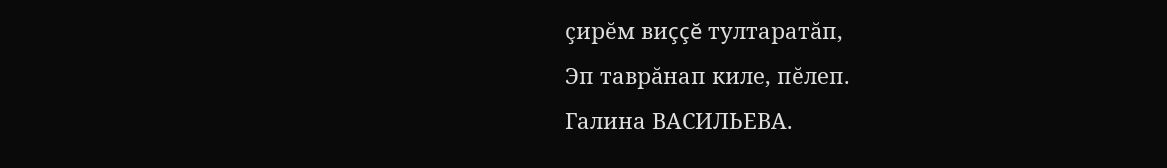çирĕм виççĕ тултаратăп,
Эп таврăнап киле, пĕлеп.
Галина ВАСИЛЬЕВА.